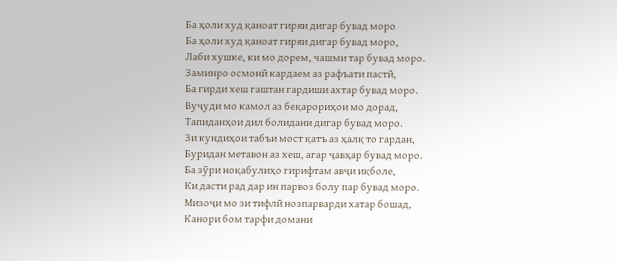Ба ҳоли худ қаноат гиряи дигар бувад моро
Ба ҳоли худ қаноат гиряи дигар бувад моро,
Лаби хушке, ки мо дорем, чашми тар бувад моро.
Заминро осмонӣ кардаем аз рафъати пастӣ,
Ба гирди хеш гаштан гардиши ахтар бувад моро.
Вуҷуди мо камол аз беқарориҳои мо дорад,
Тапиданҳои дил болидани дигар бувад моро.
Зи кундиҳои табъи мост қатъ аз ҳалқ то гардан,
Буридан метавон аз хеш, агар ҷавҳар бувад моро.
Ба зӯри ноқабулиҳо гирифтам авҷи иқболе,
Ки дасти рад дар ин парвоз болу пар бувад моро.
Мизоҷи мо зи тифлӣ нозпарварди хатар бошад,
Канори бом тарфи домани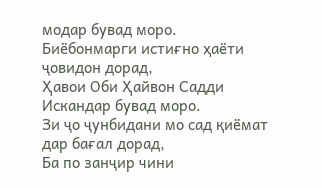модар бувад моро.
Биёбонмарги истиғно ҳаёти ҷовидон дорад,
Ҳавои Оби Ҳайвон Садди Искандар бувад моро.
Зи ҷо ҷунбидани мо сад қиёмат дар бағал дорад,
Ба по занҷир чини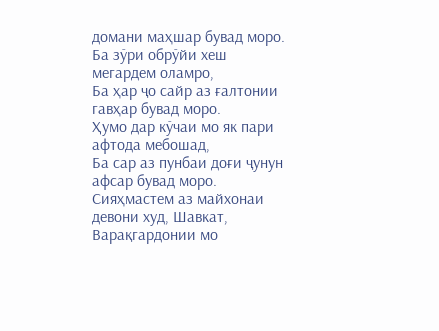домани маҳшар бувад моро.
Ба зӯри обрӯйи хеш мегардем оламро,
Ба ҳар ҷо сайр аз ғалтонии гавҳар бувад моро.
Ҳумо дар кӯчаи мо як пари афтода мебошад,
Ба сар аз пунбаи доғи ҷунун афсар бувад моро.
Сияҳмастем аз майхонаи девони худ, Шавкат,
Варақгардонии мо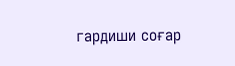гардиши соғар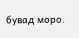бувад моро.